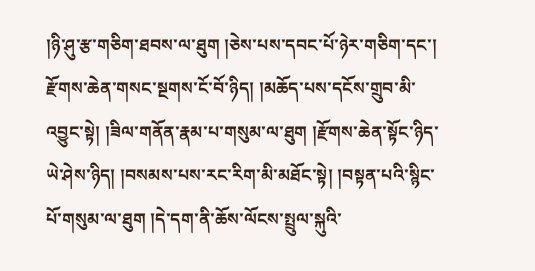།ཉི་ཤུ་རྩ་གཅིག་ཐབས་ལ་ཐུག །ཅེས་པས་དབང་པོ་ཉེར་གཅིག་དང་། རྫོགས་ཆེན་གསང་སྔགས་ངོ་བོ་ཉིད། །མཆོད་པས་དངོས་གྲུབ་མི་འབྱུང་སྟེ། །ཟིལ་གནོན་རྣམ་པ་གསུམ་ལ་ཐུག །རྫོགས་ཆེན་སྟོང་ཉིད་ཡེ་ཤེས་ཉིད། །བསམས་པས་རང་རིག་མི་མཐོང་སྟེ། །བསྟན་པའི་སྙིང་པོ་གསུམ་ལ་ཐུག །དེ་དག་ནི་ཆོས་ལོངས་སྤྲུལ་སྐུའི་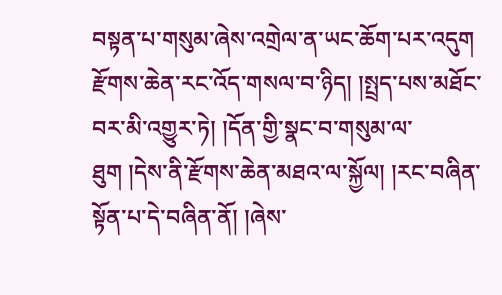བསྟན་པ་གསུམ་ཞེས་འགྲེལ་ན་ཡང་ཆོག་པར་འདུག རྫོགས་ཆེན་རང་འོད་གསལ་བ་ཉིད། །སྤྲད་པས་མཐོང་བར་མི་འགྱུར་ཏེ། །དོན་གྱི་སྣང་བ་གསུམ་ལ་ཐུག །དེས་ནི་རྫོགས་ཆེན་མཐའ་ལ་སྐྱོལ། །རང་བཞིན་སྟོན་པ་དེ་བཞིན་ནོ། །ཞེས་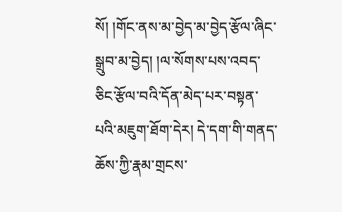སོ། །གོང་ནས་མ་བྱེད་མ་བྱེད་རྩོལ་ཞིང་སྒྲུབ་མ་བྱེད། །ལ་སོགས་པས་འབད་ཅིང་རྩོལ་བའི་དོན་མེད་པར་བསྟན་པའི་མཇུག་ཐོག་དེར། དེ་དག་གི་གནད་ཆོས་ཀྱི་རྣམ་གྲངས་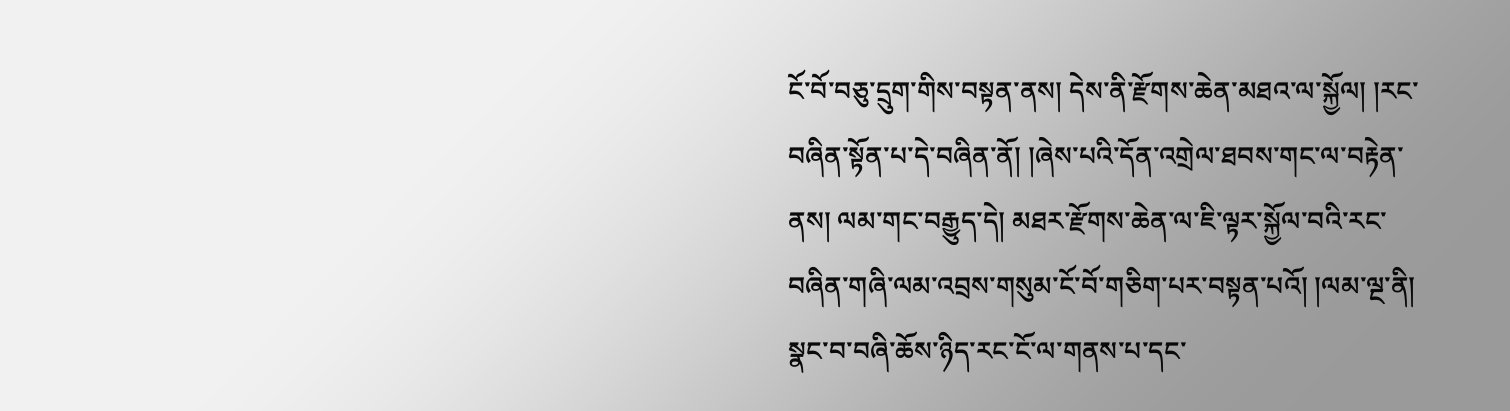ངོ་བོ་བཅུ་དྲུག་གིས་བསྟན་ནས། དེས་ནི་རྫོགས་ཆེན་མཐའ་ལ་སྐྱོལ། །རང་བཞིན་སྟོན་པ་དེ་བཞིན་ནོ། །ཞེས་པའི་དོན་འགྲེལ་ཐབས་གང་ལ་བརྟེན་ནས། ལམ་གང་བརྒྱུད་དེ། མཐར་རྫོགས་ཆེན་ལ་ཇི་ལྟར་སྐྱོལ་བའི་རང་བཞིན་གཞི་ལམ་འབྲས་གསུམ་ངོ་བོ་གཅིག་པར་བསྟན་པའོ། །ལམ་ལྔ་ནི། སྣང་བ་བཞི་ཆོས་ཉིད་རང་ངོ་ལ་གནས་པ་དང་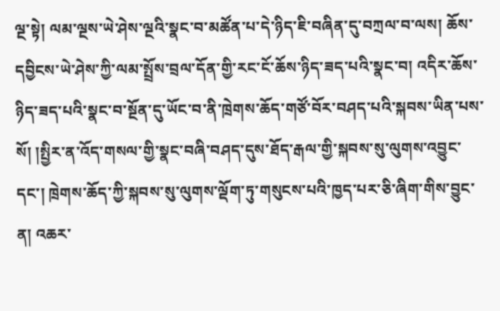ལྔ་སྟེ། ལམ་ལྔས་ཡེ་ཤེས་ལྔའི་སྣང་བ་མཚོན་པ་དེ་ཉིད་ཇི་བཞིན་དུ་བཀྲལ་བ་ལས། ཆོས་དབྱིངས་ཡེ་ཤེས་ཀྱི་ལམ་སྤྲོས་བྲལ་དོན་གྱི་རང་ངོ་ཆོས་ཉིད་ཟད་པའི་སྣང་བ། འདིར་ཆོས་ཉིད་ཟད་པའི་སྣང་བ་སྔོན་དུ་ཡོང་བ་ནི་ཁྲེགས་ཆོད་གཙོ་བོར་བཤད་པའི་སྐབས་ཡིན་པས་སོ། །སྤྱིར་ན་འོད་གསལ་གྱི་སྣང་བཞི་བཤད་དུས་ཐོད་རྒལ་གྱི་སྐབས་སུ་ལུགས་འབྱུང་དང་། ཁྲེགས་ཆོད་ཀྱི་སྐབས་སུ་ལུགས་ལྡོག་ཏུ་གསུངས་པའི་ཁྱད་པར་ཅི་ཞིག་གིས་བྱུང་ན། འཆར་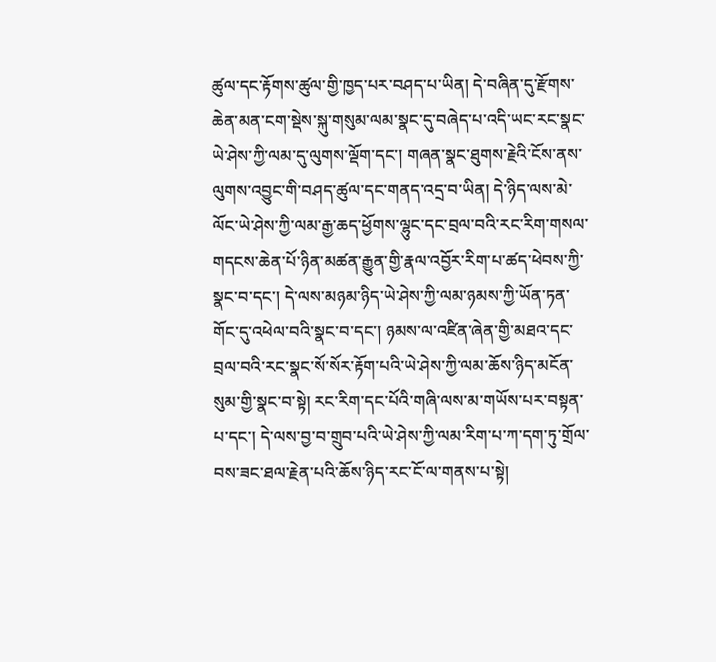ཚུལ་དང་རྟོགས་ཚུལ་གྱི་ཁྱད་པར་བཤད་པ་ཡིན། དེ་བཞིན་དུ་རྫོགས་ཆེན་མན་ངག་སྡེས་སྐུ་གསུམ་ལམ་སྣང་དུ་བཞེད་པ་འདི་ཡང་རང་སྣང་ཡེ་ཤེས་ཀྱི་ལམ་དུ་ལུགས་ལྡོག་དང་། གཞན་སྣང་ཐུགས་རྗེའི་ངོས་ནས་ལུགས་འབྱུང་གི་བཤད་ཚུལ་དང་གནད་འདྲ་བ་ཡིན། དེ་ཉིད་ལས་མེ་ལོང་ཡེ་ཤེས་ཀྱི་ལམ་རྒྱ་ཆད་ཕྱོགས་ལྷུང་དང་བྲལ་བའི་རང་རིག་གསལ་གདངས་ཆེན་པོ་ཉིན་མཚན་རྒྱུན་གྱི་རྣལ་འབྱོར་རིག་པ་ཚད་ཕེབས་ཀྱི་སྣང་བ་དང་། དེ་ལས་མཉམ་ཉིད་ཡེ་ཤེས་ཀྱི་ལམ་ཉམས་ཀྱི་ཡོན་ཏན་གོང་དུ་འཕེལ་བའི་སྣང་བ་དང་། ཉམས་ལ་འཛིན་ཞེན་གྱི་མཐའ་དང་བྲལ་བའི་རང་སྣང་སོ་སོར་རྟོག་པའི་ཡེ་ཤེས་ཀྱི་ལམ་ཆོས་ཉིད་མངོན་སུམ་གྱི་སྣང་བ་སྟེ། རང་རིག་དང་པོའི་གཞི་ལས་མ་གཡོས་པར་བསྟན་པ་དང་། དེ་ལས་བྱ་བ་གྲུབ་པའི་ཡེ་ཤེས་ཀྱི་ལམ་རིག་པ་ཀ་དག་ཏུ་གྲོལ་བས་ཟང་ཐལ་རྗེན་པའི་ཆོས་ཉིད་རང་ངོ་ལ་གནས་པ་སྟེ།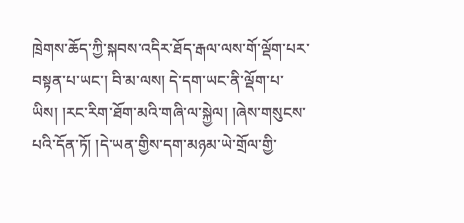ཁྲེགས་ཆོད་ཀྱི་སྐབས་འདིར་ཐོད་རྒལ་ལས་གོ་ལྡོག་པར་བསྟན་པ་ཡང་། བི་མ་ལས། དེ་དག་ཡང་ནི་ལྡོག་པ་ཡིས། །རང་རིག་ཐོག་མའི་གཞི་ལ་སྐྱེལ། །ཞེས་གསུངས་པའི་དོན་ཏོ། །དེ་ཡན་གྱིས་དག་མཉམ་ཡེ་གྲོལ་གྱི་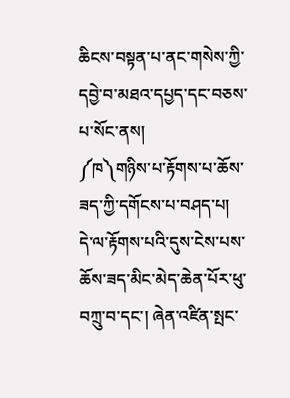ཆིངས་བསྟན་པ་ནང་གསེས་ཀྱི་དབྱེ་བ་མཐའ་དཔྱད་དང་བཅས་པ་སོང་ནས།
༼ཁ༽གཉིས་པ་རྟོགས་པ་ཆོས་ཟད་ཀྱི་དགོངས་པ་བཤད་པ།
དེ་ལ་རྟོགས་པའི་དུས་ངེས་པས་ཆོས་ཟད་མིང་མེད་ཆེན་པོར་ཕུ་བཀྲུ་བ་དང་། ཞེན་འཛིན་སྤང་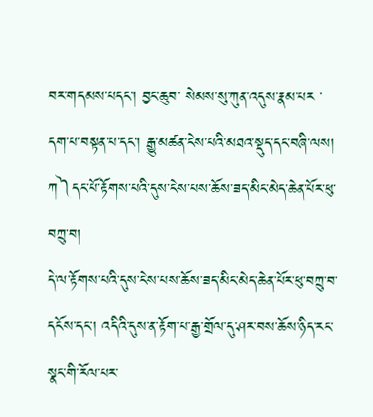བར་གདམས་པདང་། བྱང་ཆུབ་ སེམས་སུ་ཀུན་འདུས་རྣམ་པར ་དག་པ་བསྟན་པ་དང་། རྒྱུ་མཚན་ངེས་པའི་མཐའ་སྡུད་དང་བཞི་ལས།
ཀ༽དང་པོ་རྟོགས་པའི་དུས་ངེས་པས་ཆོས་ཟད་མིང་མེད་ཆེན་པོར་ཕུ་བཀྲུ་བ།
དེ་ལ་རྟོགས་པའི་དུས་ངེས་པས་ཆོས་ཟད་མིང་མེད་ཆེན་པོར་ཕུ་བཀྲུ་བ་དངོས་དང་། འདིའི་དུས་ན་རྟོག་པ་རྒྱ་གྲོལ་དུ་ཤར་བས་ཆོས་ཉིད་རང་སྣང་གི་རོལ་པར་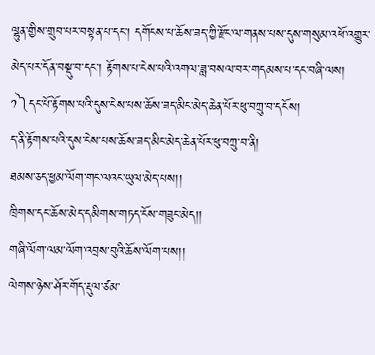ལྷུན་གྱིས་གྲུབ་པར་བསྟན་པ་དང་། དགོངས་པ་ཆོས་ཟད་ཀྱི་རྫོང་ལ་གནས་པས་དུས་གསུམ་འཕོ་འགྱུར་མེད་པར་དོན་བསྡུ་བ་དང་། རྟོགས་པ་ངེས་པའི་འགལ་ཟླ་བསལ་བར་གདམས་པ་དང་བཞི་ལས།
༡༽དང་པོ་རྟོགས་པའི་དུས་ངེས་པས་ཆོས་ཟད་མིང་མེད་ཆེན་པོར་ཕུ་བཀྲུ་བ་དངོས།
ད་ནི་རྟོགས་པའི་དུས་ངེས་པས་ཆོས་ཟད་མིང་མེད་ཆེན་པོར་ཕུ་བཀྲུ་བ་ནི།
ཐམས་ཅད་ཕྱམ་ལོག་གང་ལའང་ཡུལ་མེད་པས།།
ཁྲིགས་དང་ཆོས་མེད་དམིགས་གཏད་ངོས་གཟུང་མེད།།
གཞི་ལོག་ལམ་ལོག་འབྲས་བུའི་ཆོས་ལོག་པས།།
ལེགས་ཉེས་ཤོར་གོད་རྡུལ་ཙམ་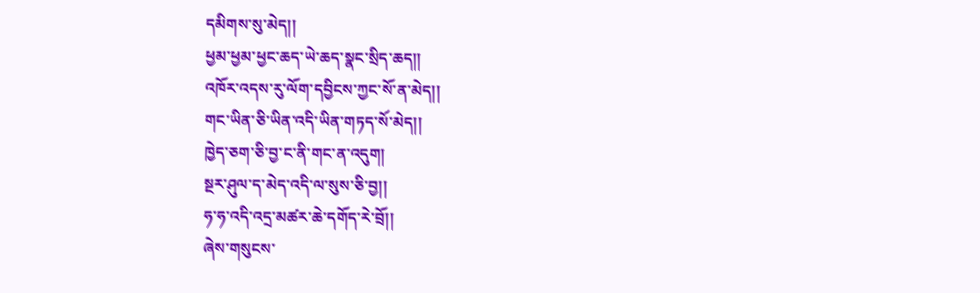དམིགས་སུ་མེད།།
ཕྱམ་ཕྱམ་ཕྱང་ཆད་ཡེ་ཆད་སྣང་སྲིད་ཆད།།
འཁོར་འདས་རུ་ལོག་དབྱིངས་ཀྱང་སོ་ན་མེད།།
གང་ཡིན་ཅི་ཡིན་འདི་ཡིན་གཏད་སོ་མེད།།
ཁྱེད་ཅག་ཅི་བྱ་ང་ནི་གང་ན་འདུག།
སྔར་ཤུལ་ད་མེད་འདི་ལ་སུས་ཅི་བྱ།།
ཧ་ཧ་འདི་འདྲ་མཚར་ཆེ་དགོད་རེ་བྲོ།།
ཞེས་གསུངས་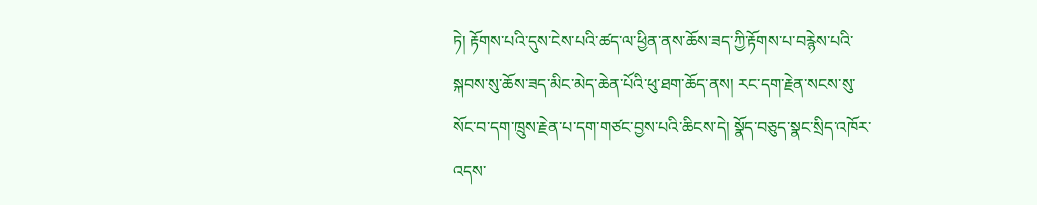ཏེ། རྟོགས་པའི་དུས་ངེས་པའི་ཚད་ལ་ཕྱིན་ནས་ཆོས་ཟད་ཀྱི་རྟོགས་པ་བརྙེས་པའི་སྐབས་སུ་ཆོས་ཟད་མིང་མེད་ཆེན་པོའི་ཕུ་ཐག་ཆོད་ནས། རང་དག་རྗེན་སངས་སུ་སོང་བ་དག་ཁྲུས་རྗེན་པ་དག་གཙང་བྱས་པའི་ཆིངས་དེ། སྣོད་བཅུད་སྣང་སྲིད་འཁོར་འདས་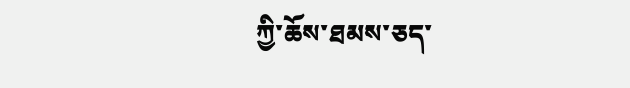ཀྱི་ཆོས་ཐམས་ཅད་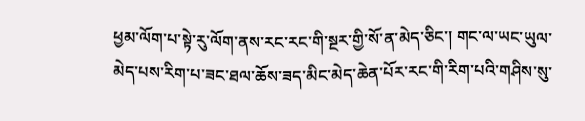ཕྱམ་ལོག་པ་སྟེ་རུ་ལོག་ནས་རང་རང་གི་སྔར་གྱི་སོ་ན་མེད་ཅིང་། གང་ལ་ཡང་ཡུལ་མེད་པས་རིག་པ་ཟང་ཐལ་ཆོས་ཟད་མིང་མེད་ཆེན་པོར་རང་གི་རིག་པའི་གཤིས་སུ་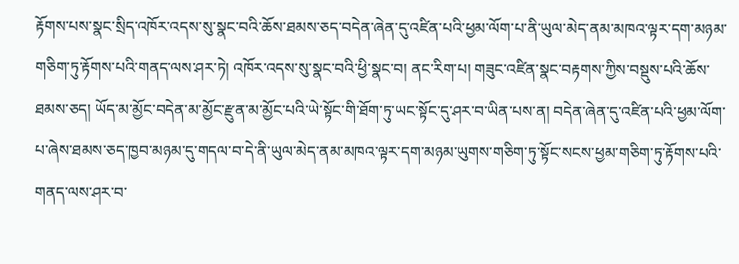རྟོགས་པས་སྣང་སྲིད་འཁོར་འདས་སུ་སྣང་བའི་ཆོས་ཐམས་ཅད་བདེན་ཞེན་དུ་འཛིན་པའི་ཕྱམ་ལོག་པ་ནི་ཡུལ་མེད་ནམ་མཁའ་ལྟར་དག་མཉམ་གཅིག་ཏུ་རྟོགས་པའི་གནད་ལས་ཤར་ཏེ། འཁོར་འདས་སུ་སྣང་བའི་ཕྱི་སྣང་བ། ནང་རིག་པ། གཟུང་འཛིན་སྣང་བརྟགས་ཀྱིས་བསྡུས་པའི་ཆོས་ཐམས་ཅད། ཡོད་མ་མྱོང་བདེན་མ་མྱོང་རྫུན་མ་མྱོང་པའི་ཡེ་སྟོང་གི་ཐོག་ཏུ་ཡང་སྟོང་དུ་ཤར་བ་ཡིན་པས་ན། བདེན་ཞེན་དུ་འཛིན་པའི་ཕྱམ་ལོག་པ་ཞེས་ཐམས་ཅད་ཁྱབ་མཉམ་དུ་གདལ་བ་དེ་ནི་ཡུལ་མེད་ནམ་མཁའ་ལྟར་དག་མཉམ་ཡུགས་གཅིག་ཏུ་སྟོང་སངས་ཕྱམ་གཅིག་ཏུ་རྟོགས་པའི་གནད་ལས་ཤར་བ་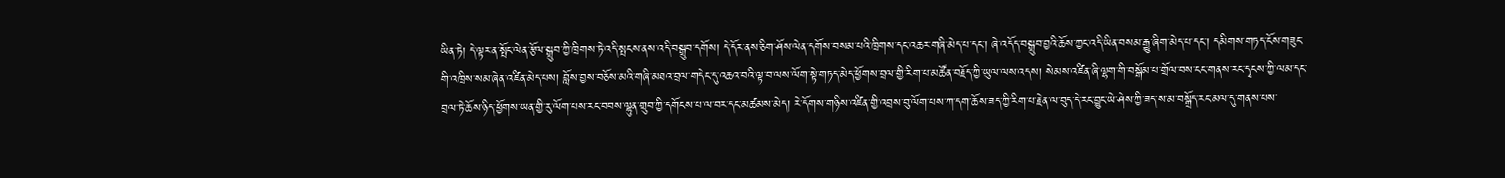ཡིན་ཏེ། དེ་ལྟར་ན་སྤོང་ལེན་རྩོལ་སྒྲུབ་ཀྱི་ཁྲིགས་ཏེ་འདི་སྤངས་ནས་འདི་བསྒྲུབ་དགོས། དེ་དོར་ནས་ཅིག་ཤོས་ལེན་དགོས་བསམ་པའི་ཁྲིགས་དང་འཆར་གཞི་མེད་པ་དང་། ཞེ་འདོད་བསྒྲུབ་བྱའི་ཆོས་ཀྱང་འདི་ཡིན་བསམ་རྒྱུ་ཞིག་མེད་པ་དང་། དམིགས་གཏད་ངོས་གཟུང་གི་འཁྲིས་སམ་ཞེན་འཛིན་མེད་པས། བློས་བྱས་བཅོས་མའི་གཞི་མཐའ་བྲལ་གདེང་དུ་འཆའ་བའི་ལྟ་བ་ལས་ལོག་སྟེ་གཏད་མེད་ཕྱོགས་བྲལ་གྱི་རིག་པ་མཚོན་བརྗོད་ཀྱི་ཡུལ་ལས་འདས། སེམས་འཛིན་ཞི་ལྷག་གི་བསྒོམ་པ་གྲོལ་བས་ངང་གནས་རང་དྭངས་ཀྱི་ལམ་དང་བྲལ་ཏེ་ཆོས་ཉིད་ཕྱོགས་ཡན་གྱི་རུ་ལོག་པས་རང་བབས་ལྷུན་གྲུབ་ཀྱི་དགོངས་པ་ལ་བར་དང་མཚམས་མེད། རེ་དོགས་གཉིས་འཛིན་གྱི་འབྲས་བུ་ལོག་པས་ཀ་དག་ཆོས་ཟད་ཀྱི་རིག་པ་རྗེན་ལ་བུད་དེ་རང་བྱུང་ཡེ་ཤེས་ཀྱི་ཟད་ས་མ་བསྒྲོད་རང་མལ་དུ་གནས་པས་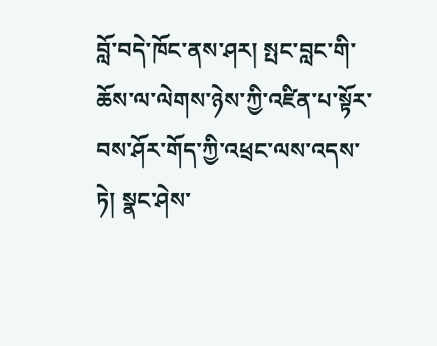བློ་བདེ་ཁོང་ནས་ཤར། སྤང་བླང་གི་ཆོས་ལ་ལེགས་ཉེས་ཀྱི་འཛིན་པ་སྟོར་བས་ཤོར་གོད་ཀྱི་འཕྲང་ལས་འདས་ཏེ། སྣང་ཤེས་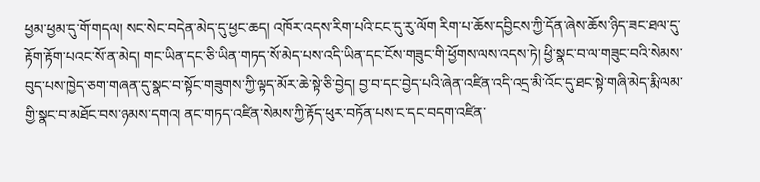ཕྱམ་ཕྱམ་དུ་གོ་གདལ། སང་སེང་བདེན་མེད་དུ་ཕྱང་ཆད། འཁོར་འདས་རིག་པའི་ངང་དུ་རུ་ལོག རིག་པ་ཆོས་དབྱིངས་ཀྱི་དོན་ཞེས་ཆོས་ཉིད་ཟང་ཐལ་དུ་རྟོག་རྟོག་པའང་སོ་ན་མེད། གང་ཡིན་དང་ཅི་ཡིན་གཏད་སོ་མེད་པས་འདི་ཡིན་དང་ངོས་གཟུང་གི་ཕྱོགས་ལས་འདས་ཏེ། ཕྱི་སྣང་བ་ལ་གཟུང་བའི་སེམས་བུད་པས་ཁྱེད་ཅག་གཞན་དུ་སྣང་བ་སྟོང་གཟུགས་ཀྱི་ལྟད་མོར་ཆེ་སྟེ་ཅི་བྱེད། བྱ་བ་དང་བྱེད་པའི་ཞེན་འཛིན་འདི་འདྲ་མི་འོང་དུ་ཐང་སྟེ་གཞི་མེད་རྨི་ལམ་གྱི་སྣང་བ་མཐོང་བས་ཉམས་དགའ། ནང་གཏད་འཛིན་སེམས་ཀྱི་རྟོད་ཕུར་བཏོན་པས་ང་དང་བདག་འཛིན་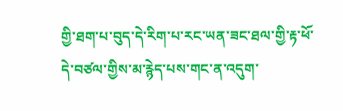གྱི་ཐག་པ་བུད་དེ་རིག་པ་རང་ཡན་ཟང་ཐལ་གྱི་རྟ་ཕོ་དེ་བཙལ་གྱིས་མ་རྙེད་པས་གང་ན་འདུག་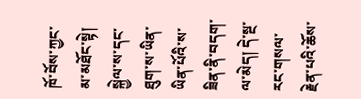ཁོ་བོས་ཀྱང་མ་མཐོང་སྟེ། སྐྱེལ་ས་དང་ཐུག་ས་ཡིན་ཡིན་པོའི་ས་ཟིན་ནི་བདག་ལ་མེད། དེ་སྔ་རང་གསལ་རྗེན་པའི་ཆོས་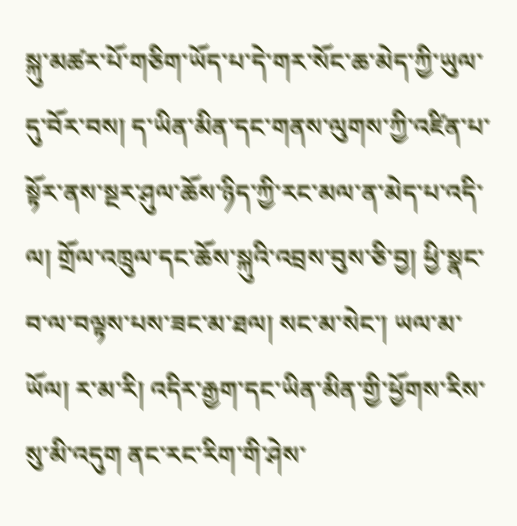སྐུ་མཚར་པོ་གཅིག་ཡོད་པ་དེ་གར་སོང་ཆ་མེད་ཀྱི་ཡུལ་དུ་བོར་བས། ད་ཡིན་མིན་དང་གནས་ལུགས་ཀྱི་འཛིན་པ་སྟོར་ནས་སྔར་ཤུལ་ཆོས་ཉིད་ཀྱི་རང་མལ་ན་མེད་པ་འདི་ལ། གྲོལ་འཁྲུལ་དང་ཆོས་སྐུའི་འབྲས་བུས་ཅི་བྱ། ཕྱི་སྣང་བ་ལ་བལྟས་པས་ཟང་མ་ཐལ། སང་མ་སེང་། ཡལ་མ་ཡོལ། ར་མ་རི། འདིར་རྒྱག་དང་ཡིན་མིན་གྱི་ཕྱོགས་རིས་སུ་མི་འདུག ནང་རང་རིག་གི་ཤེས་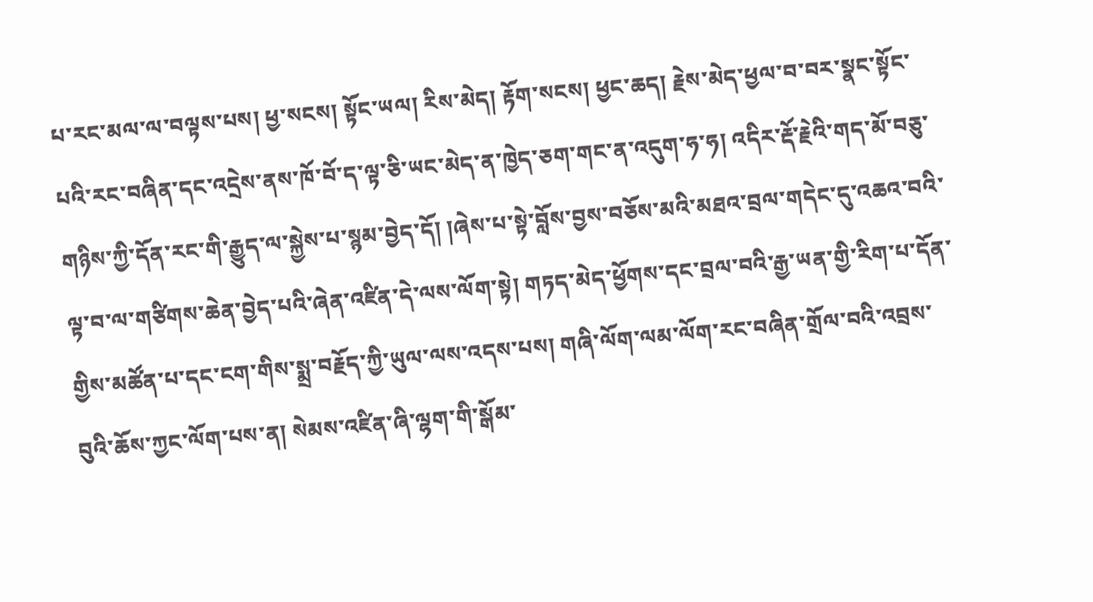པ་རང་མལ་ལ་བལྟས་པས། ཕྱ་སངས། སྟོང་ཡལ། རིས་མེད། རྟོག་སངས། ཕྱང་ཆད། རྗེས་མེད་ཕྱལ་བ་བར་སྣང་སྟོང་པའི་རང་བཞིན་དང་འདྲེས་ནས་ཁོ་བོ་ད་ལྟ་ཅི་ཡང་མེད་ན་ཁྱེད་ཅག་གང་ན་འདུག་ཧ་ཧ། འདིར་རྡོ་རྗེའི་གད་མོ་བཅུ་གཉིས་ཀྱི་དོན་རང་གི་རྒྱུད་ལ་སྐྱེས་པ་སྙམ་བྱེད་དོ། །ཞེས་པ་སྟེ་བློས་བྱས་བཅོས་མའི་མཐའ་བྲལ་གདེང་དུ་འཆའ་བའི་ལྟ་བ་ལ་གཙིགས་ཆེན་བྱེད་པའི་ཞེན་འཛིན་དེ་ལས་ལོག་སྟེ། གཏད་མེད་ཕྱོགས་དང་བྲལ་བའི་རྒྱ་ཡན་གྱི་རིག་པ་དོན་གྱིས་མཚོན་པ་དང་ངག་གིས་སྨྲ་བརྗོད་ཀྱི་ཡུལ་ལས་འདས་པས། གཞི་ལོག་ལམ་ལོག་རང་བཞིན་གྲོལ་བའི་འབྲས་བུའི་ཆོས་ཀྱང་ལོག་པས་ན། སེམས་འཛིན་ཞི་ལྷག་གི་སྒོམ་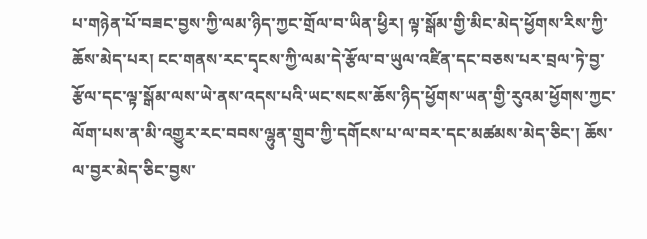པ་གཉེན་པོ་བཟང་བྱས་ཀྱི་ལམ་ཉིད་ཀྱང་གྲོལ་བ་ཡིན་ཕྱིར། ལྟ་སྒོམ་གྱི་མིང་མེད་ཕྱོགས་རིས་ཀྱི་ཆོས་མེད་པར། ངང་གནས་རང་དྭངས་ཀྱི་ལམ་དེ་རྩོལ་བ་ཡུལ་འཛིན་དང་བཅས་པར་བྲལ་ཏེ་བྱ་རྩོལ་དང་ལྟ་སྒོམ་ལས་ཡེ་ནས་འདས་པའི་ཡང་སངས་ཆོས་ཉིད་ཕྱོགས་ཡན་གྱི་རུའམ་ཕྱོགས་ཀྱང་ལོག་པས་ན་མི་འགྱུར་རང་བབས་ལྷུན་གྲུབ་ཀྱི་དགོངས་པ་ལ་བར་དང་མཚམས་མེད་ཅིང་། ཆོས་ལ་བྱར་མེད་ཅིང་བྱས་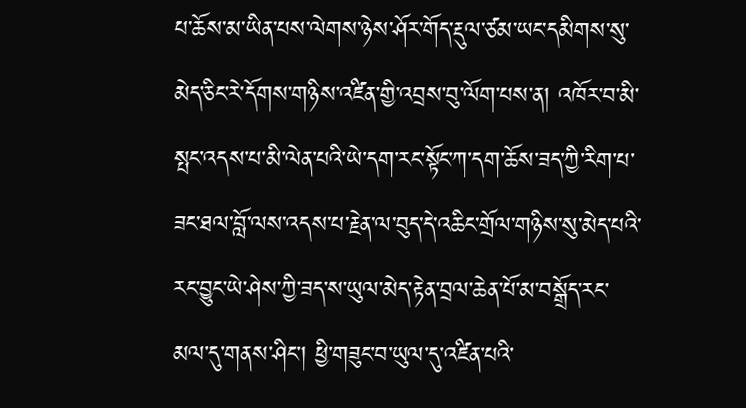པ་ཆོས་མ་ཡིན་པས་ལེགས་ཉེས་ཤོར་གོད་རྡུལ་ཙམ་ཡང་དམིགས་སུ་མེད་ཅིང་རེ་དོགས་གཉིས་འཛིན་གྱི་འབྲས་བུ་ལོག་པས་ན། འཁོར་བ་མི་སྤང་འདས་པ་མི་ལེན་པའི་ཡེ་དག་རང་སྟོང་ཀ་དག་ཆོས་ཟད་ཀྱི་རིག་པ་ཟང་ཐལ་བློ་ལས་འདས་པ་རྗེན་ལ་བུད་དེ་འཆིང་གྲོལ་གཉིས་སུ་མེད་པའི་རང་བྱུང་ཡེ་ཤེས་ཀྱི་ཟད་ས་ཡུལ་མེད་རྟེན་བྲལ་ཆེན་པོ་མ་བསྒྲོད་རང་མལ་དུ་གནས་ཤིང་། ཕྱི་གཟུང་བ་ཡུལ་དུ་འཛིན་པའི་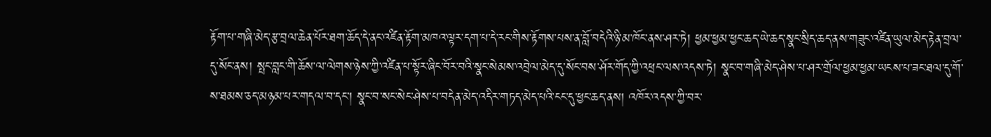རྟོག་པ་གཞི་མེད་རྩ་བྲལ་ཆེན་པོར་ཐག་ཆོད་དེ་ནང་འཛིན་རྟོག་མཁའ་ལྟར་དག་པ་དེ་རང་གིས་རྟོགས་པས་ན་བློ་བདེའི་ཉི་མ་ཁོང་ནས་ཤར་ཏེ། ཕྱམ་ཕྱམ་ཕྱང་ཆད་ཡེ་ཆད་སྣང་སྲིད་ཆད་ནས་གཟུང་འཛིན་ཡུལ་མེད་རྟེན་བྲལ་དུ་སོང་ནས། སྤང་བླང་གི་ཆོས་ལ་ལེགས་ཉེས་ཀྱི་འཛིན་པ་སྟོར་ཞིང་བོར་བའི་སྣང་སེམས་འབྲེལ་མེད་དུ་སོང་བས་ཤོར་གོད་ཀྱི་འཕྲང་ལས་འདས་ཏེ། སྣང་བ་གཞི་མེད་ཤེས་པ་ཤར་གྲོལ་ཕྱམ་ཕྱམ་ཡངས་པ་ཟང་ཐལ་དུ་གོ་ས་ཐམས་ཅད་མཉམ་པར་གདལ་བ་དང་། སྣང་བ་སང་སེང་ཤེས་པ་བདེན་མེད་འདིར་གཏད་མེད་པའི་ངང་དུ་ཕྱང་ཆད་ནས། འཁོར་འདས་ཀྱི་བར་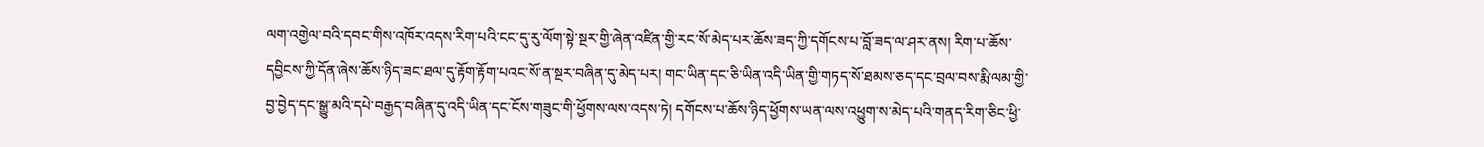ལག་འགྱེལ་བའི་དབང་གིས་འཁོར་འདས་རིག་པའི་ངང་དུ་རུ་ལོག་སྟེ་སྔར་གྱི་ཞེན་འཛིན་གྱི་རང་སོ་མེད་པར་ཆོས་ཟད་ཀྱི་དགོངས་པ་བློ་ཟད་ལ་ཤར་ནས། རིག་པ་ཆོས་དབྱིངས་ཀྱི་དོན་ཞེས་ཆོས་ཉིད་ཟང་ཐལ་དུ་རྟོག་རྟོག་པའང་སོ་ན་སྔར་བཞིན་དུ་མེད་པར། གང་ཡིན་དང་ཅི་ཡིན་འདི་ཡིན་གྱི་གཏད་སོ་ཐམས་ཅད་དང་བྲལ་བས་རྨི་ལམ་གྱི་བྱ་བྱེད་དང་སྒྱུ་མའི་དཔེ་བརྒྱད་བཞིན་དུ་འདི་ཡིན་དང་ངོས་གཟུང་གི་ཕྱོགས་ལས་འདས་ཏེ། དགོངས་པ་ཆོས་ཉིད་ཕྱོགས་ཡན་ལས་འཕྱུག་ས་མེད་པའི་གནད་རིག་ཅིང་ཕྱི་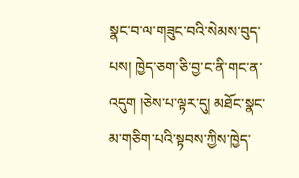སྣང་བ་ལ་གཟུང་བའི་སེམས་བུད་པས། ཁྱེད་ཅག་ཅི་བྱ་ང་ནི་གང་ན་འདུག །ཅེས་པ་ལྟར་དུ། མཐོང་སྣང་མ་གཅིག་པའི་སྟབས་ཀྱིས་ཁྱེད་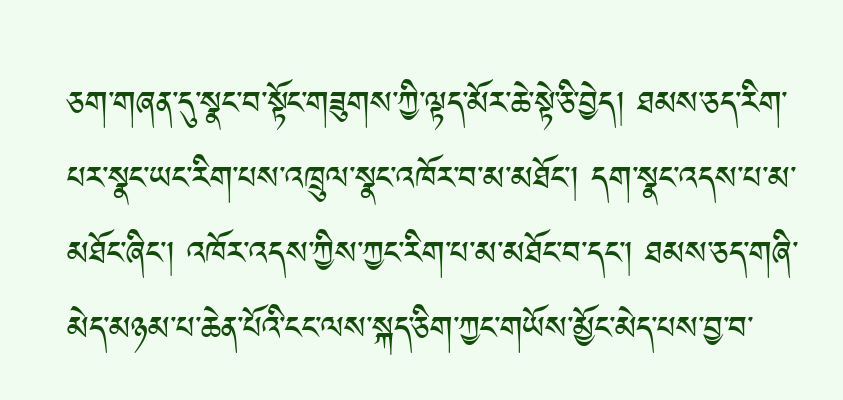ཅག་གཞན་དུ་སྣང་བ་སྟོང་གཟུགས་ཀྱི་ལྟད་མོར་ཆེ་སྟེ་ཅི་བྱེད། ཐམས་ཅད་རིག་པར་སྣང་ཡང་རིག་པས་འཁྲུལ་སྣང་འཁོར་བ་མ་མཐོང་། དག་སྣང་འདས་པ་མ་མཐོང་ཞིང་། འཁོར་འདས་ཀྱིས་ཀྱང་རིག་པ་མ་མཐོང་བ་དང་། ཐམས་ཅད་གཞི་མེད་མཉམ་པ་ཆེན་པོའི་ངང་ལས་སྐད་ཅིག་ཀྱང་གཡོས་མྱོང་མེད་པས་བྱ་བ་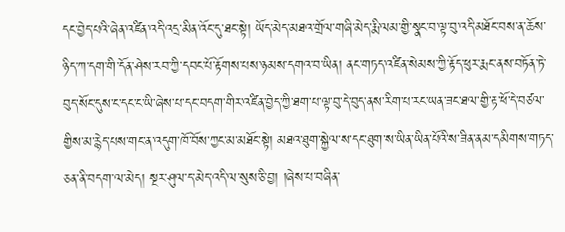དང་བྱེད་པའི་ཞེན་འཛིན་འདི་འདྲ་མིན་འོང་དུ་ཐང་སྟེ། ཡོད་མེད་མཐའ་གྲོལ་གཞི་མེད་རྨི་ལམ་གྱི་སྣང་བ་ལྟ་བུ་འདི་མཐོང་བས་ན་ཆོས་ཉིད་ཀ་དག་གི་དོན་ཤེས་རབ་ཀྱི་དབང་པོ་རྟོགས་པས་ཉམས་དགའ་བ་ཡིན། ནང་གཏད་འཛིན་སེམས་ཀྱི་རྟོད་ཕུར་རྨང་ནས་བཏོན་ཏེ་བུད་སོང་དུས་ང་དང་ང་ཡི་ཞེས་པ་དང་བདག་གིར་འཛིན་བྱེད་ཀྱི་ཐག་པ་ལྟ་བུ་དེ་བུད་ནས་རིག་པ་རང་ཡན་ཟང་ཐལ་གྱི་རྟ་ཕོ་དེ་བཙལ་གྱིས་མ་རྙེད་པས་གང་ན་འདུག་ཁོ་བོས་ཀྱང་མ་མཐོང་སྟེ། མཐའ་ཐུག་སྐྱེལ་ས་དང་ཐུག་ས་ཡིན་ཡིན་པོའི་ས་ཟིན་ནམ་དམིགས་གཏད་ཅན་ནི་བདག་ལ་མེད། སྔར་ཤུལ་ད་མེད་འདི་ལ་སུས་ཅི་བྱ། །ཞེས་པ་བཞིན་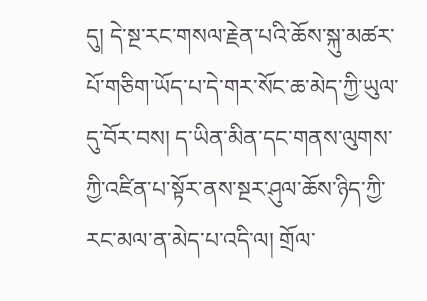དུ། དེ་སྔ་རང་གསལ་རྗེན་པའི་ཆོས་སྐུ་མཚར་པོ་གཅིག་ཡོད་པ་དེ་གར་སོང་ཆ་མེད་ཀྱི་ཡུལ་དུ་བོར་བས། ད་ཡིན་མིན་དང་གནས་ལུགས་ཀྱི་འཛིན་པ་སྟོར་ནས་སྔར་ཤུལ་ཆོས་ཉིད་ཀྱི་རང་མལ་ན་མེད་པ་འདི་ལ། གྲོལ་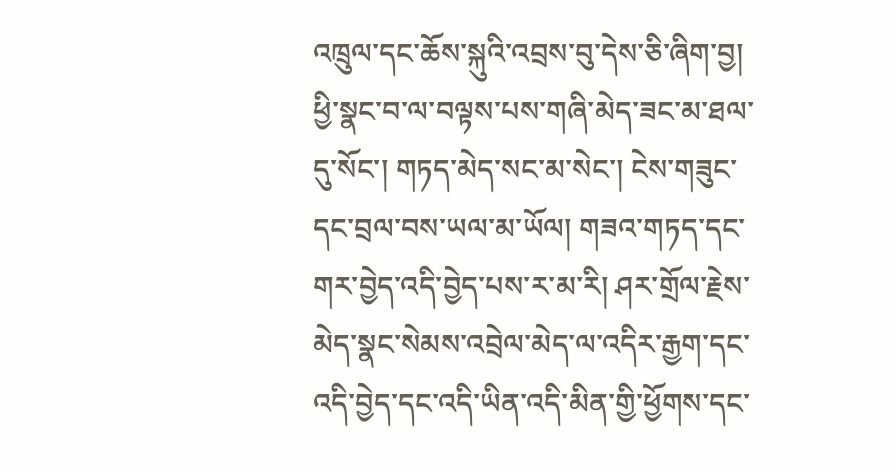འཁྲུལ་དང་ཆོས་སྐུའི་འབྲས་བུ་དེས་ཅི་ཞིག་བྱ། ཕྱི་སྣང་བ་ལ་བལྟས་པས་གཞི་མེད་ཟང་མ་ཐལ་དུ་སོང་། གཏད་མེད་སང་མ་སེང་། ངེས་གཟུང་དང་བྲལ་བས་ཡལ་མ་ཡོལ། གཟའ་གཏད་དང་གར་བྱེད་འདི་བྱེད་པས་ར་མ་རི། ཤར་གྲོལ་རྗེས་མེད་སྣང་སེམས་འབྲེལ་མེད་ལ་འདིར་རྒྱག་དང་འདི་བྱེད་དང་འདི་ཡིན་འདི་མིན་གྱི་ཕྱོགས་དང་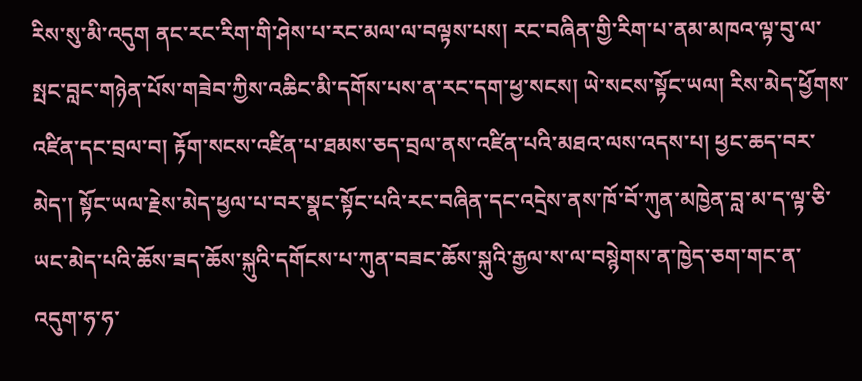རིས་སུ་མི་འདུག ནང་རང་རིག་གི་ཤེས་པ་རང་མལ་ལ་བལྟས་པས། རང་བཞིན་གྱི་རིག་པ་ནམ་མཁའ་ལྟ་བུ་ལ་སྤང་བླང་གཉེན་པོས་གཟེབ་ཀྱིས་འཆིང་མི་དགོས་པས་ན་རང་དག་ཕྱ་སངས། ཡེ་སངས་སྟོང་ཡལ། རིས་མེད་ཕྱོགས་འཛིན་དང་བྲལ་བ། རྟོག་སངས་འཛིན་པ་ཐམས་ཅད་བྲལ་ནས་འཛིན་པའི་མཐའ་ལས་འདས་པ། ཕྱང་ཆད་བར་མེད་། སྟོང་ཡལ་རྗེས་མེད་ཕྱལ་པ་བར་སྣང་སྟོང་པའི་རང་བཞིན་དང་འདྲེས་ནས་ཁོ་བོ་ཀུན་མཁྱེན་བླ་མ་ད་ལྟ་ཅི་ཡང་མེད་པའི་ཆོས་ཟད་ཆོས་སྐུའི་དགོངས་པ་ཀུན་བཟང་ཆོས་སྐུའི་རྒྱལ་ས་ལ་བསྙེགས་ན་ཁྱེད་ཅག་གང་ན་འདུག་ཧ་ཧ་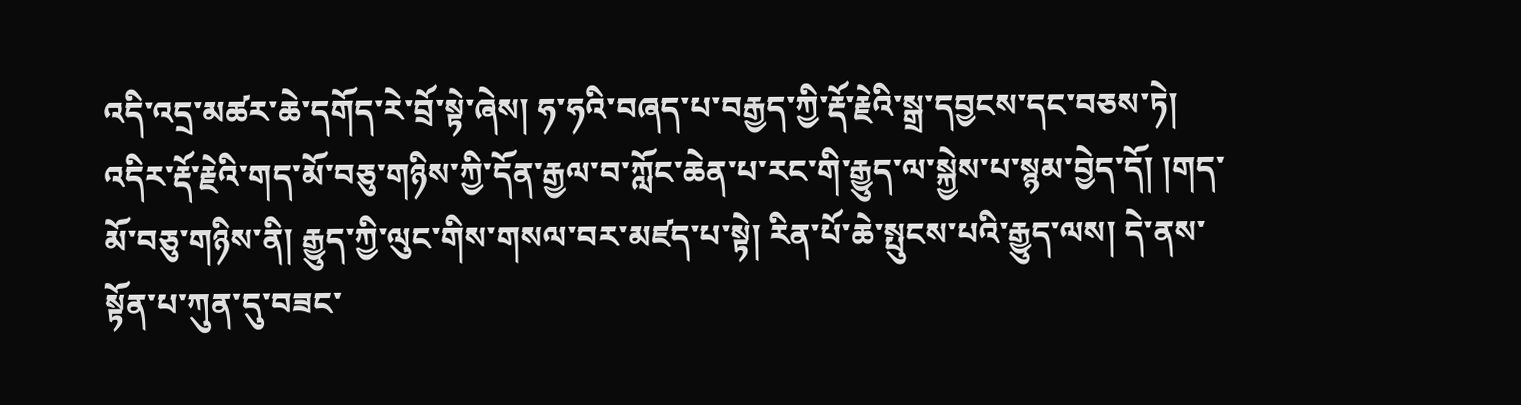འདི་འདྲ་མཚར་ཆེ་དགོད་རེ་བྲོ་སྟེ་ཞེས། ཧ་ཧའི་བཞད་པ་བརྒྱད་ཀྱི་རྡོ་རྗེའི་སྒྲ་དབྱངས་དང་བཅས་ཏེ། འདིར་རྡོ་རྗེའི་གད་མོ་བཅུ་གཉིས་ཀྱི་དོན་རྒྱལ་བ་ཀློང་ཆེན་པ་རང་གི་རྒྱུད་ལ་སྐྱེས་པ་སྙམ་བྱེད་དོ། །གད་མོ་བཅུ་གཉིས་ནི། རྒྱུད་ཀྱི་ལུང་གིས་གསལ་བར་མཛད་པ་སྟེ། རིན་པོ་ཆེ་སྤུངས་པའི་རྒྱུད་ལས། དེ་ནས་སྟོན་པ་ཀུན་དུ་བཟང་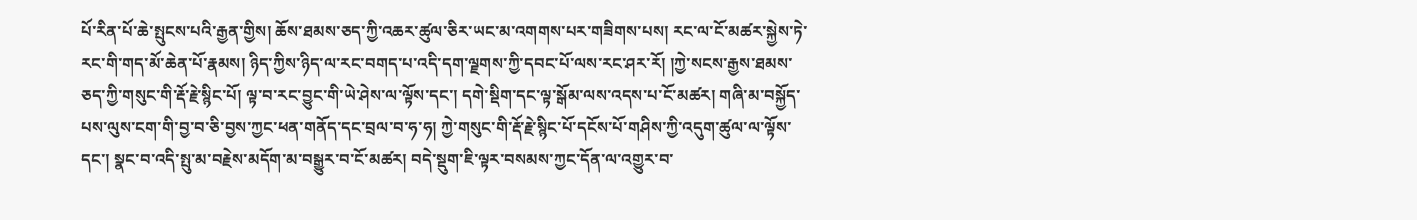པོ་རིན་པོ་ཆེ་སྤུངས་པའི་རྒྱན་གྱིས། ཆོས་ཐམས་ཅད་ཀྱི་འཆར་ཚུལ་ཅིར་ཡང་མ་འགགས་པར་གཟིགས་པས། རང་ལ་ངོ་མཚར་སྐྱེས་ཏེ་རང་གི་གད་མོ་ཆེན་པོ་རྣམས། ཉིད་ཀྱིས་ཉིད་ལ་རང་བགད་པ་འདི་དག་ལྗགས་ཀྱི་དབང་པོ་ལས་རང་ཤར་རོ། །ཀྱེ་སངས་རྒྱས་ཐམས་ཅད་ཀྱི་གསུང་གི་རྡོ་རྗེ་སྙིང་པོ། ལྟ་བ་རང་བྱུང་གི་ཡེ་ཤེས་ལ་ལྟོས་དང་། དགེ་སྡིག་དང་ལྟ་སྒོམ་ལས་འདས་པ་ངོ་མཚར། གཞི་མ་བསྐྱོད་པས་ལུས་ངག་གི་བྱ་བ་ཅི་བྱས་ཀྱང་ཕན་གནོད་དང་བྲལ་བ་ཧ་ཧ། ཀྱེ་གསུང་གི་རྡོ་རྗེ་སྙིང་པོ་དངོས་པོ་གཤིས་ཀྱི་འདུག་ཚུལ་ལ་ལྟོས་དང་། སྣང་བ་འདི་སྤུ་མ་བརྗེས་མདོག་མ་བསྒྱུར་བ་ངོ་མཚར། བདེ་སྡུག་ཇི་ལྟར་བསམས་ཀྱང་དོན་ལ་འགྱུར་བ་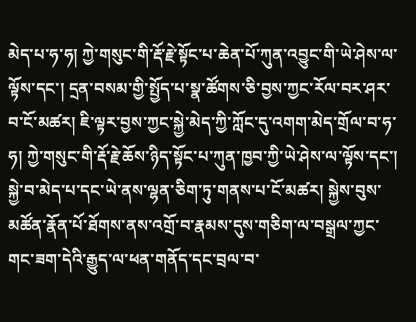མེད་པ་ཧ་ཧ། ཀྱེ་གསུང་གི་རྡོ་རྗེ་སྟོང་པ་ཆེན་པོ་ཀུན་འབྱུང་གི་ཡེ་ཤེས་ལ་ལྟོས་དང་། དྲན་བསམ་གྱི་སྤྱོད་པ་སྣ་ཚོགས་ཅི་བྱས་ཀྱང་རོལ་བར་ཤར་བ་ངོ་མཚར། ཇི་ལྟར་བྱས་ཀྱང་སྐྱེ་མེད་ཀྱི་ཀློང་དུ་འགག་མེད་གྲོལ་བ་ཧ་ཧ། ཀྱེ་གསུང་གི་རྡོ་རྗེ་ཆོས་ཉིད་སྟོང་པ་ཀུན་ཁྱབ་ཀྱི་ཡེ་ཤེས་ལ་ལྟོས་དང་། སྐྱེ་བ་མེད་པ་དང་ཡེ་ནས་ལྷན་ཅིག་ཏུ་གནས་པ་ངོ་མཚར། སྐྱེས་བུས་མཚོན་རྣོན་པོ་ཐོགས་ནས་འགྲོ་བ་རྣམས་དུས་གཅིག་ལ་བསྒྲལ་ཀྱང་གང་ཟག་དེའི་རྒྱུད་ལ་ཕན་གནོད་དང་བྲལ་བ་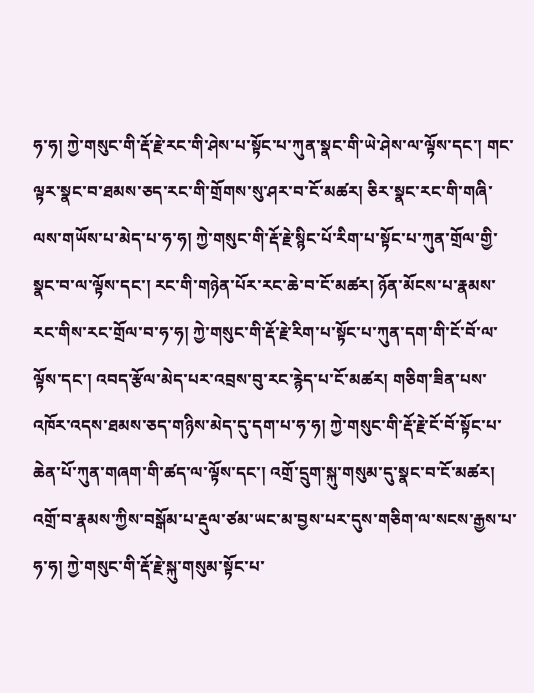ཧ་ཧ། ཀྱེ་གསུང་གི་རྡོ་རྗེ་རང་གི་ཤེས་པ་སྟོང་པ་ཀུན་སྣང་གི་ཡེ་ཤེས་ལ་ལྟོས་དང་། གང་ལྟར་སྣང་བ་ཐམས་ཅད་རང་གི་གྲོགས་སུ་ཤར་བ་ངོ་མཚར། ཅིར་སྣང་རང་གི་གཞི་ལས་གཡོས་པ་མེད་པ་ཧ་ཧ། ཀྱེ་གསུང་གི་རྡོ་རྗེ་སྙིང་པོ་རིག་པ་སྟོང་པ་ཀུན་གྲོལ་གྱི་སྣང་བ་ལ་ལྟོས་དང་། རང་གི་གཉེན་པོར་རང་ཆེ་བ་ངོ་མཚར། ཉོན་མོངས་པ་རྣམས་རང་གིས་རང་གྲོལ་བ་ཧ་ཧ། ཀྱེ་གསུང་གི་རྡོ་རྗེ་རིག་པ་སྟོང་པ་ཀུན་དག་གི་ངོ་བོ་ལ་ལྟོས་དང་། འབད་རྩོལ་མེད་པར་འབྲས་བུ་རང་རྙེད་པ་ངོ་མཚར། གཅིག་ཟིན་པས་འཁོར་འདས་ཐམས་ཅད་གཉིས་མེད་དུ་དག་པ་ཧ་ཧ། ཀྱེ་གསུང་གི་རྡོ་རྗེ་ངོ་བོ་སྟོང་པ་ཆེན་པོ་ཀུན་གཞག་གི་ཚད་ལ་ལྟོས་དང་། འགྲོ་དྲུག་སྐུ་གསུམ་དུ་སྣང་བ་ངོ་མཚར། འགྲོ་བ་རྣམས་ཀྱིས་བསྒོམ་པ་རྡུལ་ཙམ་ཡང་མ་བྱས་པར་དུས་གཅིག་ལ་སངས་རྒྱས་པ་ཧ་ཧ། ཀྱེ་གསུང་གི་རྡོ་རྗེ་སྐུ་གསུམ་སྟོང་པ་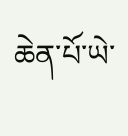ཆེན་པོ་ཡེ་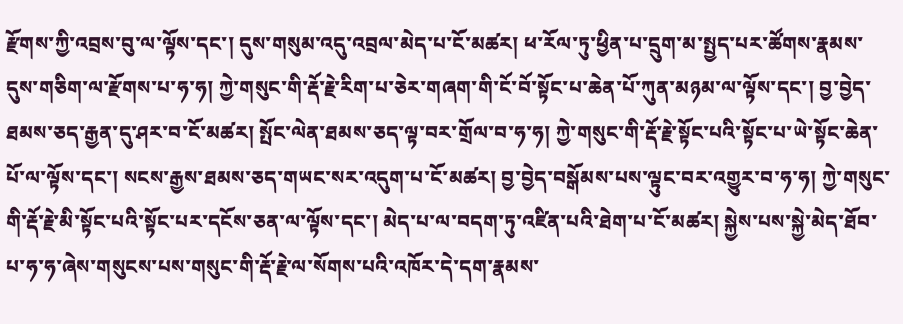རྫོགས་ཀྱི་འབྲས་བུ་ལ་ལྟོས་དང་། དུས་གསུམ་འདུ་འབྲལ་མེད་པ་ངོ་མཚར། ཕ་རོལ་ཏུ་ཕྱིན་པ་དྲུག་མ་སྤྱད་པར་ཚོགས་རྣམས་དུས་གཅིག་ལ་རྫོགས་པ་ཧ་ཧ། ཀྱེ་གསུང་གི་རྡོ་རྗེ་རིག་པ་ཅེར་གཞག་གི་ངོ་བོ་སྟོང་པ་ཆེན་པོ་ཀུན་མཉམ་ལ་ལྟོས་དང་། བྱ་བྱེད་ཐམས་ཅད་རྒྱན་དུ་ཤར་བ་ངོ་མཚར། སྤོང་ལེན་ཐམས་ཅད་ལྟ་བར་གྲོལ་བ་ཧ་ཧ། ཀྱེ་གསུང་གི་རྡོ་རྗེ་སྟོང་པའི་སྟོང་པ་ཡེ་སྟོང་ཆེན་པོ་ལ་ལྟོས་དང་། སངས་རྒྱས་ཐམས་ཅད་གཡང་སར་འདུག་པ་ངོ་མཚར། བྱ་བྱེད་བསྒོམས་པས་ལྟུང་བར་འགྱུར་བ་ཧ་ཧ། ཀྱེ་གསུང་གི་རྡོ་རྗེ་མི་སྟོང་པའི་སྟོང་པར་དངོས་ཅན་ལ་ལྟོས་དང་། མེད་པ་ལ་བདག་ཏུ་འཛིན་པའི་ཐེག་པ་ངོ་མཚར། སྐྱེས་པས་སྐྱེ་མེད་ཐོབ་པ་ཧ་ཧ་ཞེས་གསུངས་པས་གསུང་གི་རྡོ་རྗེ་ལ་སོགས་པའི་འཁོར་དེ་དག་རྣམས་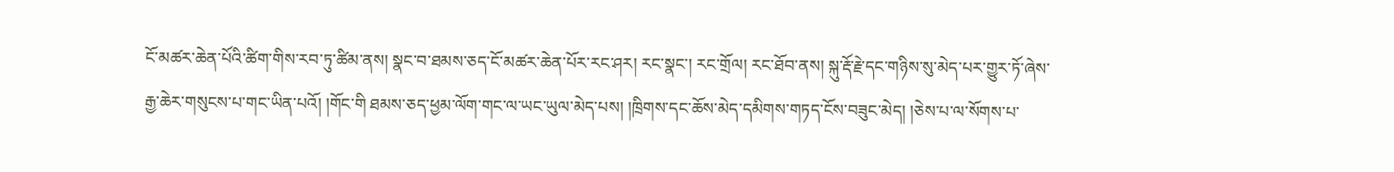ངོ་མཚར་ཆེན་པོའི་ཚིག་གིས་རབ་ཏུ་ཚིམ་ནས། སྣང་བ་ཐམས་ཅད་ངོ་མཚར་ཆེན་པོར་རང་ཤར། རང་སྣང་། རང་གྲོལ། རང་ཐོབ་ནས། སྐུ་རྡོ་རྗེ་དང་གཉིས་སུ་མེད་པར་གྱུར་ཏོ་ཞེས་རྒྱ་ཆེར་གསུངས་པ་གང་ཡིན་པའོ། །གོང་གི ཐམས་ཅད་ཕྱམ་ལོག་གང་ལ་ཡང་ཡུལ་མེད་པས། །ཁྲིགས་དང་ཆོས་མེད་དམིགས་གཏད་ངོས་བཟུང་མེད། །ཅེས་པ་ལ་སོགས་པ་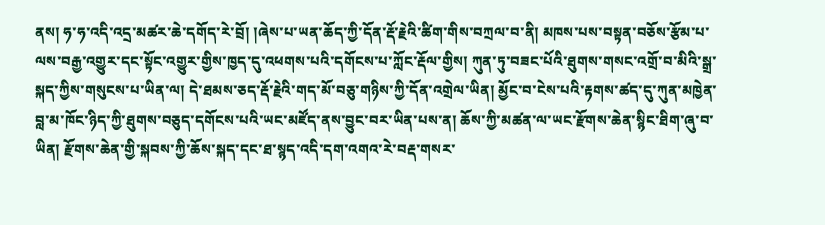ནས། ཧ་ཧ་འདི་འདྲ་མཚར་ཆེ་དགོད་རེ་བྲོ། །ཞེས་པ་ཡན་ཆོད་ཀྱི་དོན་རྡོ་རྗེའི་ཚིག་གིས་བཀྲལ་བ་ནི། མཁས་པས་བསྟན་བཅོས་རྩོམ་པ་ལས་བརྒྱ་འགྱུར་དང་སྟོང་འགྱུར་གྱིས་ཁྱད་དུ་འཕགས་པའི་དགོངས་པ་ཀློང་རྡོལ་གྱིས། ཀུན་ཏུ་བཟང་པོའི་ཐུགས་གསང་འགྲོ་བ་མིའི་སྒྲ་སྐད་ཀྱིས་གསུངས་པ་ཡིན་ལ། དེ་ཐམས་ཅད་རྡོ་རྗེའི་གད་མོ་བཅུ་གཉིས་ཀྱི་དོན་འགྲེལ་ཡིན། མྱོང་བ་ངེས་པའི་རྟགས་ཚད་དུ་ཀུན་མཁྱེན་བླ་མ་ཁོང་ཉིད་ཀྱི་ཐུགས་བཅུད་དགོངས་པའི་ཡང་མཛོད་ནས་བྱུང་བར་ཡིན་པས་ན། ཆོས་ཀྱི་མཚན་ལ་ཡང་རྫོགས་ཆེན་སྙིང་ཐིག་ཞུ་བ་ཡིན། རྫོགས་ཆེན་གྱི་སྐབས་ཀྱི་ཆོས་སྐད་དང་ཐ་སྙད་འདི་དག་འགའ་རེ་བརྡ་གསར་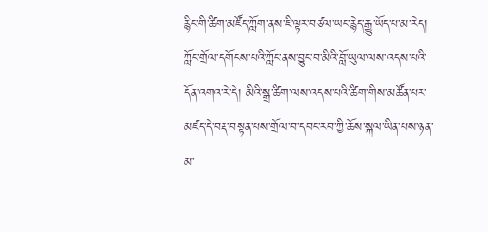རྙིང་གི་ཚིག་མཛོད་ཀློག་ནས་ཇི་ལྟར་བཙལ་ཡང་རྙེད་རྒྱུ་ཡོད་པ་མ་རེད། ཀློང་གྲོལ་དགོངས་པའི་ཀློང་ནས་བྱུང་བ་མིའི་བློ་ཡུལ་ལས་འདས་པའི་དོན་འགའ་རེ་དེ། མིའི་སྒྲ་ཚིག་ལས་འདས་པའི་ཚིག་གིས་མཚོན་པར་མཛད་དེ་བརྡ་བསྟན་པས་གྲོལ་བ་དབང་རབ་ཀྱི་ཆོས་སྐལ་ཡིན་པས་ཉན་མ་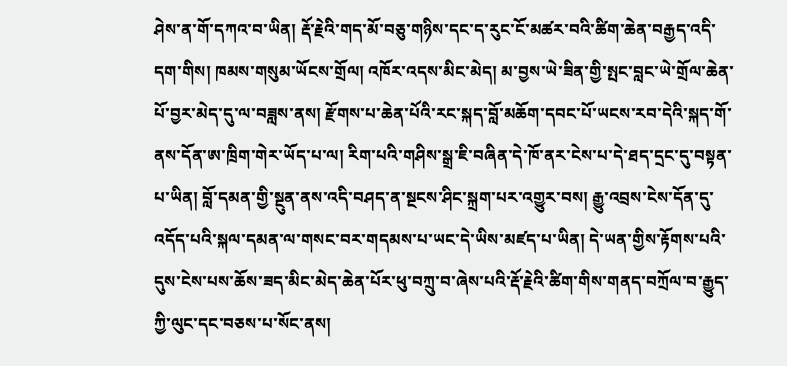ཤེས་ན་གོ་དཀའ་བ་ཡིན། རྡོ་རྗེའི་གད་མོ་བཅུ་གཉིས་དང་ད་རུང་ངོ་མཚར་བའི་ཚིག་ཆེན་བརྒྱད་འདི་དག་གིས། ཁམས་གསུམ་ཡོངས་གྲོལ། འཁོར་འདས་མིང་མེད། མ་བྱས་ཡེ་ཟིན་གྱི་སྤང་བླང་ཡེ་གྲོལ་ཆེན་པོ་བྱར་མེད་དུ་ལ་བཟླས་ནས། རྫོགས་པ་ཆེན་པོའི་རང་སྐད་བློ་མཆོག་དབང་པོ་ཡངས་རབ་དེའི་སྐད་གོ་ནས་དོན་ཨ་ཁྲིག་གེར་ཡོད་པ་ལ། རིག་པའི་གཤིས་སྒྲ་ཇི་བཞིན་དེ་ཁོ་ནར་ངེས་པ་དེ་ཐད་དྲང་དུ་བསྟན་པ་ཡིན། བློ་དམན་གྱི་སྔུན་ནས་འདི་བཤད་ན་སྔངས་ཤིང་སྐྲག་པར་འགྱུར་བས། རྒྱུ་འབྲས་ངེས་དོན་དུ་འདོད་པའི་སྐལ་དམན་ལ་གསང་བར་གདམས་པ་ཡང་དེ་ཡིས་མཛད་པ་ཡིན། དེ་ཡན་གྱིས་རྟོགས་པའི་དུས་ངེས་པས་ཆོས་ཟད་མིང་མེད་ཆེན་པོར་ཕུ་བཀྲུ་བ་ཞེས་པའི་རྡོ་རྗེའི་ཚིག་གིས་གནད་བཀྲོལ་བ་རྒྱུད་ཀྱི་ལུང་དང་བཅས་པ་སོང་ནས།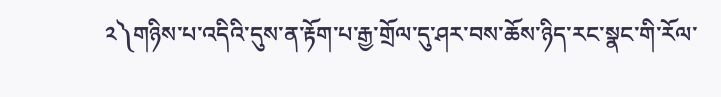༢༽གཉིས་པ་འདིའི་དུས་ན་རྟོག་པ་རྒྱ་གྲོལ་དུ་ཤར་བས་ཆོས་ཉིད་རང་སྣང་གི་རོལ་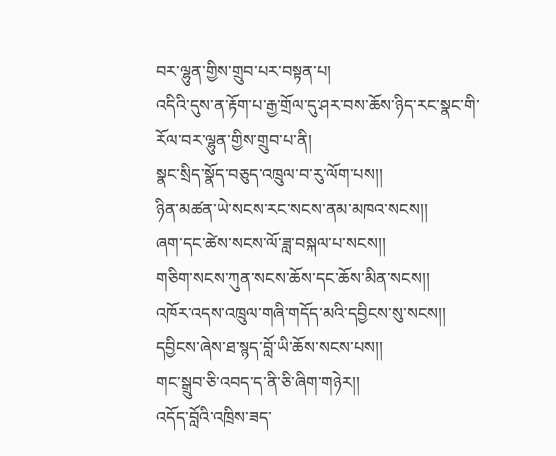བར་ལྷུན་གྱིས་གྲུབ་པར་བསྟན་པ།
འདིའི་དུས་ན་རྟོག་པ་རྒྱ་གྲོལ་དུ་ཤར་བས་ཆོས་ཉིད་རང་སྣང་གི་རོལ་བར་ལྷུན་གྱིས་གྲུབ་པ་ནི།
སྣང་སྲིད་སྣོད་བཅུད་འཁྲུལ་བ་རུ་ལོག་པས།།
ཉིན་མཚན་ཡེ་སངས་རང་སངས་ནམ་མཁའ་སངས།།
ཞག་དང་ཚེས་སངས་ལོ་ཟླ་བསྐལ་པ་སངས།།
གཅིག་སངས་ཀུན་སངས་ཆོས་དང་ཆོས་མིན་སངས།།
འཁོར་འདས་འཁྲུལ་གཞི་གདོད་མའི་དབྱིངས་སུ་སངས།།
དབྱིངས་ཞེས་ཐ་སྙད་བློ་ཡི་ཆོས་སངས་པས།།
གང་སྒྲུབ་ཅི་འབད་ད་ནི་ཅི་ཞིག་གཉེར།།
འདོད་བློའི་འཁྲིས་ཟད་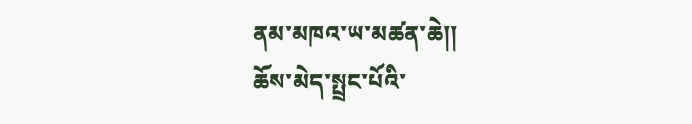ནམ་མཁའ་ཡ་མཚན་ཆེ།།
ཆོས་མེད་སྤྲང་པོའི་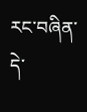རང་བཞིན་དེ་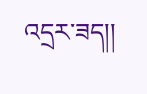འདྲར་ཟད།།